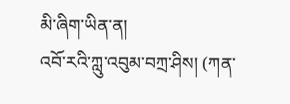མི་ཞིག་ཡིན་ན།
འབོ་རའི་ཀླུ་འབུམ་བཀྲ་ཤིས། (ཀན་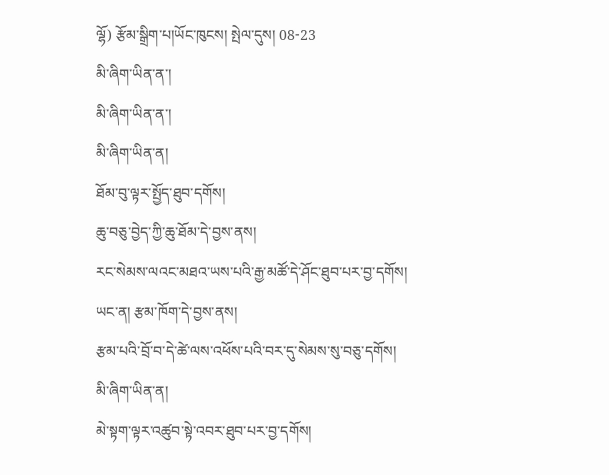ལྷོ) རྩོམ་སྒྲིག་པ།ཡོང་ཁུངས། སྤེལ་དུས། 08-23
མི་ཞིག་ཡིན་ན་།
མི་ཞིག་ཡིན་ན་།
མི་ཞིག་ཡིན་ན།
ཐོམ་བུ་ལྟར་སྤྱོད་ཐུབ་དགོས།
ཆུ་བཅུ་བྱེད་ཀྱི་ཆུ་ཐོམ་དེ་བྱས་ནས།
རང་སེམས་ལའང་མཐའ་ཡས་པའི་རྒྱ་མཚོ་དེ་ཤོང་ཐུབ་པར་བྱ་དགོས།
ཡང་ན། རྩམ་ཁོག་དེ་བྱས་ནས།
རྩམ་པའི་བྲོ་བ་དེ་ཚེ་ལས་འཕོས་པའི་བར་དུ་སེམས་སུ་བཅུ་དགོས།
མི་ཞིག་ཡིན་ན།
མེ་སྟག་ལྟར་འཚུབ་སྟེ་འབར་ཐུབ་པར་བྱ་དགོས།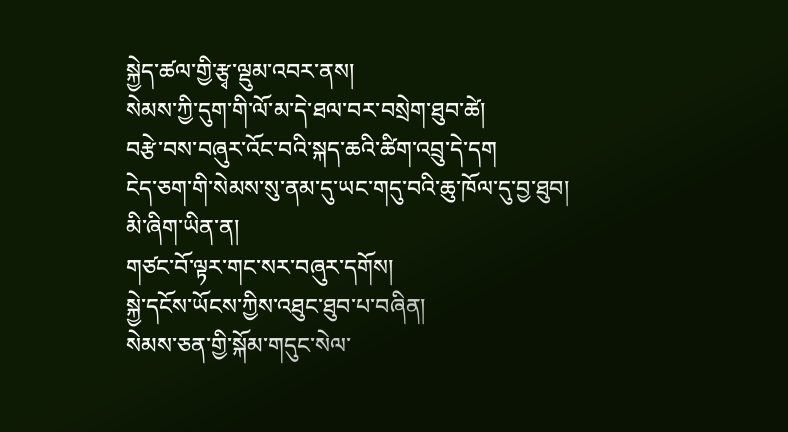སྐྱེད་ཚལ་གྱི་རྩྭ་ལྡུམ་འབར་ནས།
སེམས་ཀྱི་དུག་གི་ལོ་མ་དེ་ཐལ་བར་བསྲེག་ཐུབ་ཚེ།
བརྩེ་བས་བཞུར་འོང་བའི་སྐད་ཆའི་ཚིག་འབྲུ་དེ་དག
ངེད་ཅག་གི་སེམས་སུ་ནམ་དུ་ཡང་གདུ་བའི་ཆུ་ཁོལ་དུ་བྱ་ཐུབ།
མི་ཞིག་ཡིན་ན།
གཙང་བོ་ལྟར་གང་སར་བཞུར་དགོས།
སྐྱེ་དངོས་ཡོངས་ཀྱིས་འཐུང་ཐུབ་པ་བཞིན།
སེམས་ཅན་གྱི་སྐོམ་གདུང་སེལ་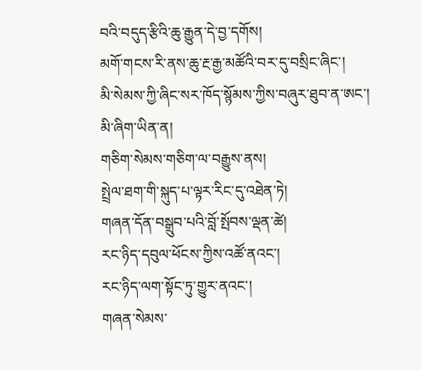བའི་བདུད་རྩིའི་ཆུ་རྒྱུན་དེ་བྱ་དགོས།
མགོ་གངས་རི་ནས་ཆུ་རྔ་རྒྱ་མཚོའི་བར་དུ་བསྲིང་ཞིང་།
མི་སེམས་ཀྱི་ཞིང་སར་ཁོད་སྙོམས་ཀྱིས་བཞུར་ཐུབ་ན་ཨང་།
མི་ཞིག་ཡིན་ན།
གཅིག་སེམས་གཅིག་ལ་བརྒྱུས་ནས།
སྤྲེལ་ཐག་གི་སྐུད་པ་ལྟར་རིང་དུ་འཐེན་ཏེ།
གཞན་དོན་བསྒྲུབ་པའི་བློ་སྤོབས་ལྡན་ཚེ།
རང་ཉིད་དབུལ་ཕོངས་ཀྱིས་འཚོ་ནའང་།
རང་ཉིད་ལག་སྟོང་ཏུ་གྱུར་ནའང་།
གཞན་སེམས་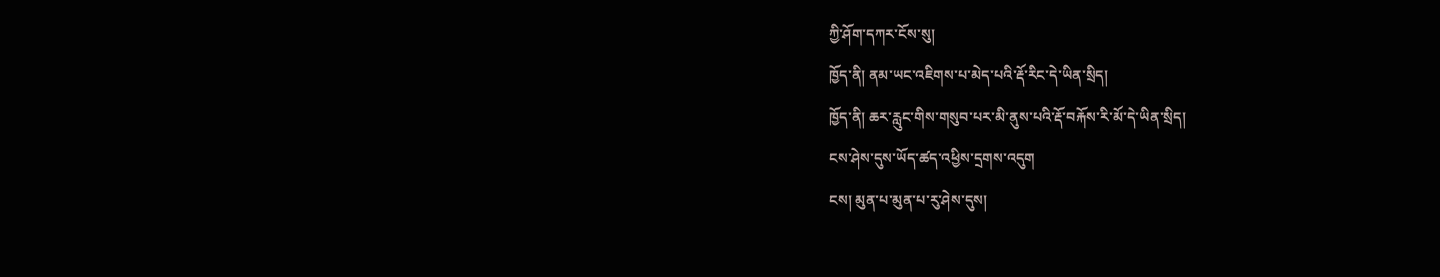ཀྱི་ཤོག་དཀར་ངོས་སུ།
ཁྱོད་ནི། ནམ་ཡང་འཇིགས་པ་མེད་པའི་རྡོ་རིང་དེ་ཡིན་སྲིད།
ཁྱོད་ནི། ཆར་རླུང་གིས་གསུབ་པར་མི་ནུས་པའི་རྡོ་བརྐོས་རི་མོ་དེ་ཡིན་སྲིད།
ངས་ཤེས་དུས་ཡོད་ཚད་འཕྱིས་དྲགས་འདུག
ངས། མུན་པ་མུན་པ་རུ་ཤེས་དུས།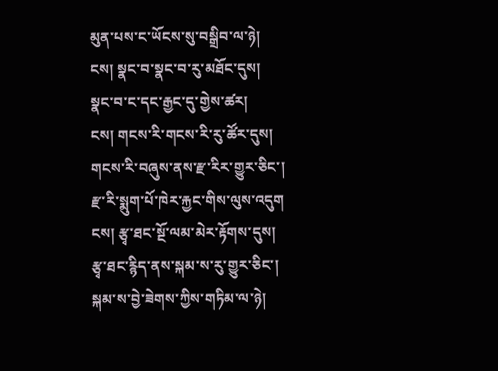མུན་པས་ང་ཡོངས་སུ་བསྒྲིབ་ལ་ཉེ།
ངས། སྣང་བ་སྣང་བ་རུ་མཐོང་དུས།
སྣང་བ་ང་དང་རྒྱང་དུ་གྱེས་ཚར།
ངས། གངས་རི་གངས་རི་རུ་ཚོར་དུས།
གངས་རི་བཞུས་ནས་རྫ་རིར་གྱུར་ཅིང་།
རྫ་རི་སྨུག་པོ་ཁེར་རྐྱང་གིས་ལུས་འདུག
ངས། རྩྭ་ཐང་སྔོ་ལམ་མེར་རྟོགས་དུས།
རྩྭ་ཐང་རྙིད་ནས་སྐམ་ས་རུ་གྱུར་ཅིང་།
སྐམ་ས་བྱེ་ཟེགས་ཀྱིས་གཏིམ་ལ་ཉེ།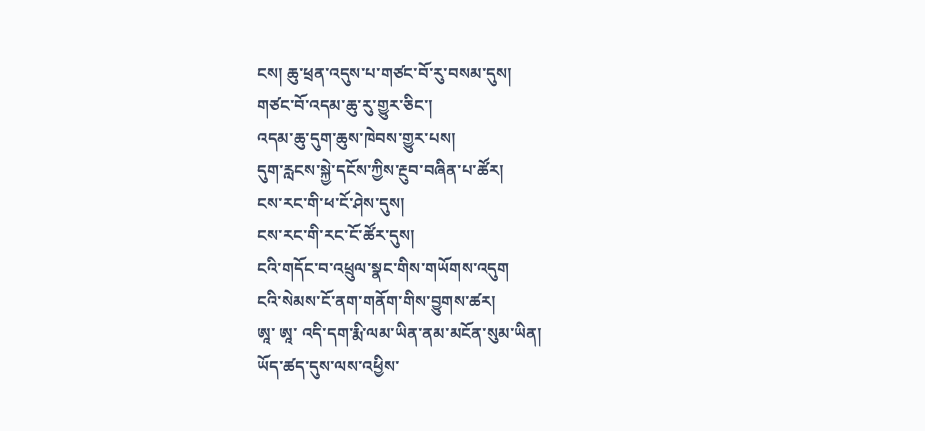ངས། ཆུ་ཕྲན་འདུས་པ་གཙང་བོ་རུ་བསམ་དུས།
གཙང་བོ་འདམ་ཆུ་རུ་གྱུར་ཅིང་།
འདམ་ཆུ་དུག་ཆུས་ཁེབས་གྱུར་པས།
དུག་རླངས་སྐྱེ་དངོས་ཀྱིས་རྔུབ་བཞིན་པ་ཚོར།
ངས་རང་གི་ཕ་ངོ་ཤེས་དུས།
ངས་རང་གི་རང་ངོ་ཚོར་དུས།
ངའི་གདོང་བ་འཕྲུལ་སྣང་གིས་གཡོགས་འདུག
ངའི་སེམས་ངོ་ནག་གནོག་གིས་བྱུགས་ཚར།
ཨཱ་ ཨཱ་ འདི་དག་རྨི་ལམ་ཡིན་ནམ་མངོན་སུམ་ཡིན།
ཡོད་ཚད་དུས་ལས་འཕྱིས་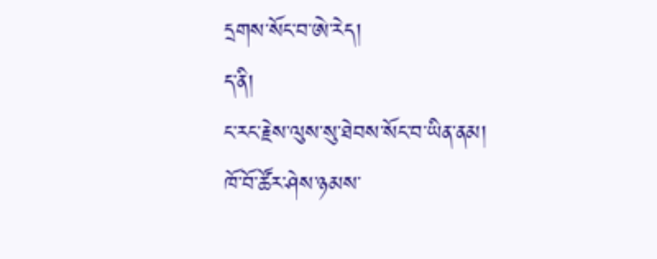དྲགས་སོང་བ་ཨེ་རེད།
ད་ནི།
ང་རང་རྗེས་ལུས་སུ་ཐེབས་སོང་བ་ཡིན་ནམ།
ཁོ་བོ་ཚོར་ཤེས་ཉམས་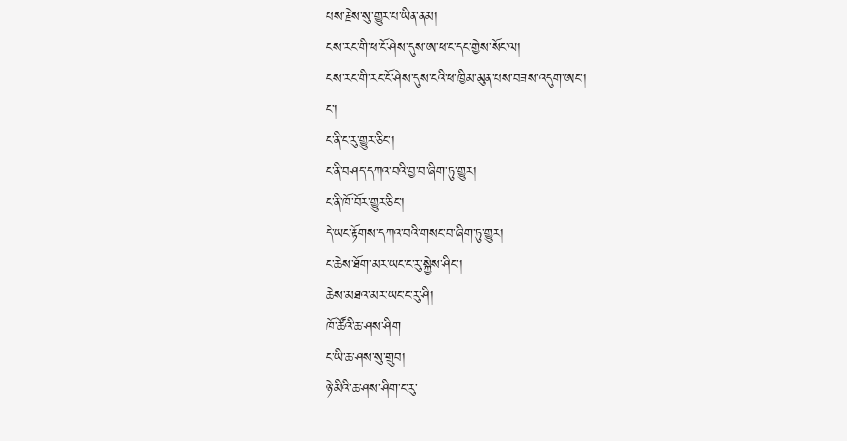པས་རྗེས་སུ་གྱུར་པ་ཡིན་ནམ།
ངས་རང་གི་ཕ་ངོ་ཤེས་དུས་ཨ་ཕ་ང་དང་གྱེས་སོང་ལ།
ངས་རང་གི་རང་ངོ་ཤེས་དུས་ངའི་ཕ་ཁྱིམ་མུན་པས་བཟས་འདུག་ཨང་།
ང་།
ང་ནི་ང་རུ་གྱུར་ཅིང་།
ང་ནི་བཤད་དཀའ་བའི་བྱ་བ་ཞིག་ཏུ་གྱུར།
ང་ནི་ཁོ་བོར་གྱུར་ཅིང་།
དེ་ཡང་རྟོགས་དཀའ་བའི་གསང་བ་ཞིག་ཏུ་གྱུར།
ང་ཆེས་ཐོག་མར་ཡང་ང་རུ་སྐྱེས་ཤིང་།
ཆེས་མཐའ་མར་ཡང་ང་རུ་ཤི།
ཁོ་ཚོའི་ཆ་ཤས་ཤིག
ང་ཡི་ཆ་ཤས་སུ་གྲུབ།
ཉེ་མིའི་ཆ་ཤས་ཤིག་ང་རུ་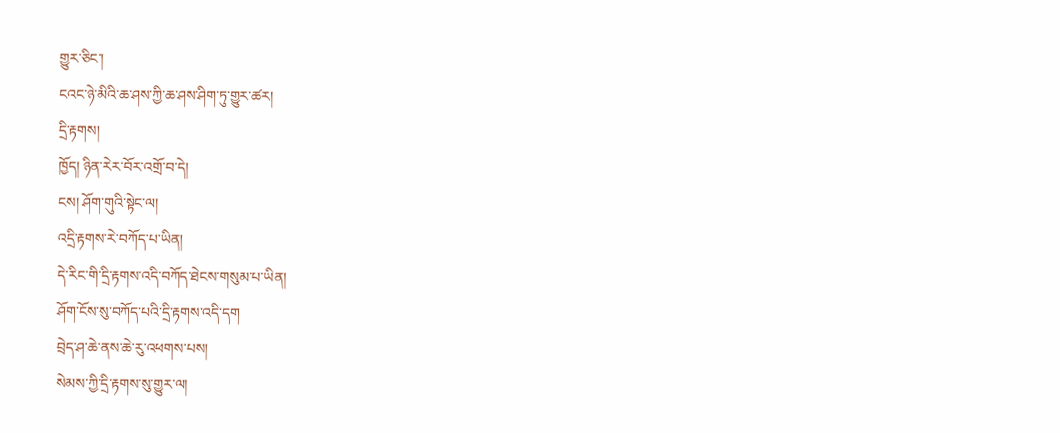གྱུར་ཅིང་།
ངའང་ཉེ་མིའི་ཆ་ཤས་ཀྱི་ཆ་ཤས་ཤིག་ཏུ་གྱུར་ཚར།
དྲི་རྟགས།
ཁྱོད། ཉིན་རེར་བོར་འགྲོ་བ་དེ།
ངས། ཤོག་གུའི་སྟེང་ལ།
འདྲི་རྟགས་རེ་བཀོད་པ་ཡིན།
དེ་རིང་གི་དྲི་རྟགས་འདི་བཀོད་ཐེངས་གསུམ་པ་ཡིན།
ཤོག་ངོས་སུ་བཀོད་པའི་དྲི་རྟགས་འདི་དག
བྲེད་ཤ་ཆེ་ནས་ཆེ་རུ་འཕགས་པས།
སེམས་ཀྱི་དྲི་རྟགས་སུ་གྱུར་ལ།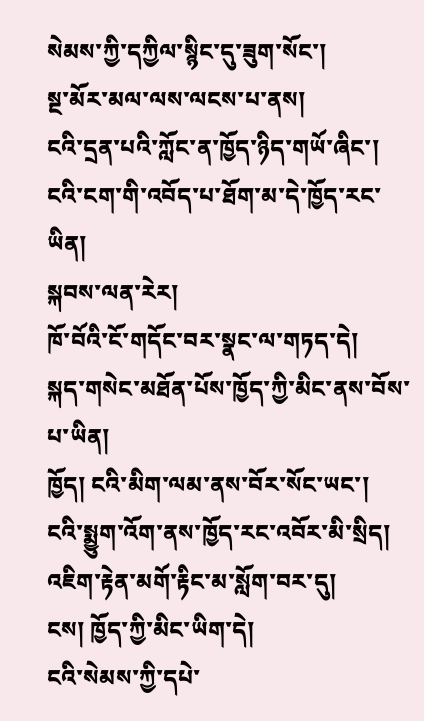སེམས་ཀྱི་དཀྱིལ་སྙིང་དུ་ཟུག་སོང་།
སྔ་མོར་མལ་ལས་ལངས་པ་ནས།
ངའི་དྲན་པའི་ཀློང་ན་ཁྱོད་ཉིད་གཡོ་ཞིང་།
ངའི་ངག་གི་འབོད་པ་ཐོག་མ་དེ་ཁྱོད་རང་ཡིན།
སྐབས་ལན་རེར།
ཁོ་བོའི་ངོ་གདོང་བར་སྣང་ལ་གཏད་དེ།
སྐད་གསེང་མཐོན་པོས་ཁྱོད་ཀྱི་མིང་ནས་བོས་པ་ཡིན།
ཁྱོད། ངའི་མིག་ལམ་ནས་བོར་སོང་ཡང་།
ངའི་སྨྱུག་འོག་ནས་ཁྱོད་རང་འབོར་མི་སྲིད།
འཇིག་རྟེན་མགོ་རྟིང་མ་སློག་བར་དུ།
ངས། ཁྱོད་ཀྱི་མིང་ཡིག་དེ།
ངའི་སེམས་ཀྱི་དཔེ་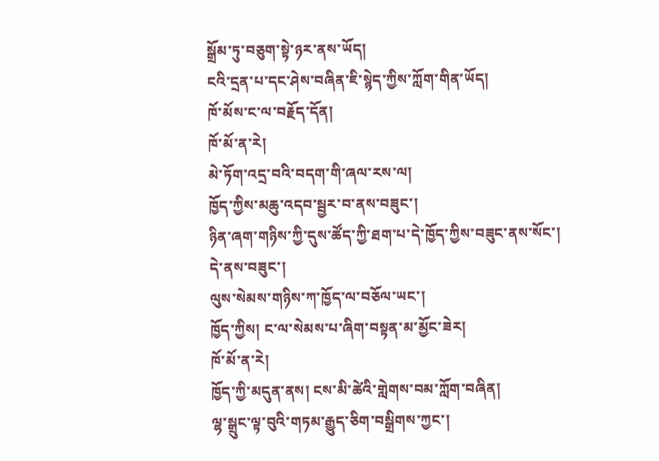སྒྲོམ་ཏུ་བཅུག་སྟེ་ཉར་ནས་ཡོད།
ངའི་དྲན་པ་དང་ཤེས་བཞིན་ཇི་སྙེད་ཀྱིས་ཀློག་གིན་ཡོད།
ཁོ་མོས་ང་ལ་བརྗོད་དོན།
ཁོ་མོ་ན་རེ།
མེ་ཏོག་འདྲ་བའི་བདག་གི་ཞལ་རས་ལ།
ཁྱོད་ཀྱིས་མཆུ་འདབ་སྦྱར་བ་ནས་བཟུང་།
ཉིན་ཞག་གཉིས་ཀྱི་དུས་ཚོད་ཀྱི་ཐག་པ་དེ་ཁྱོད་ཀྱིས་བཟུང་ནས་སོང་།
དེ་ནས་བཟུང་།
ལུས་སེམས་གཉིས་ཀ་ཁྱོད་ལ་བཅོལ་ཡང་།
ཁྱོད་ཀྱིས། ང་ལ་སེམས་པ་ཞིག་བསྟན་མ་མྱོང་ཟེར།
ཁོ་མོ་ན་རེ།
ཁྱོད་ཀྱི་མདུན་ནས། ངས་མི་ཚེའི་གླེགས་བམ་ཀློག་བཞིན།
ལྷ་སྒྲུང་ལྟ་བུའི་གཏམ་རྒྱུད་ཅིག་བསྒྲིགས་ཀྱང་།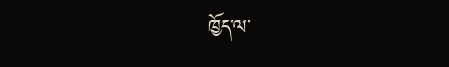ཁྱོད་ལ་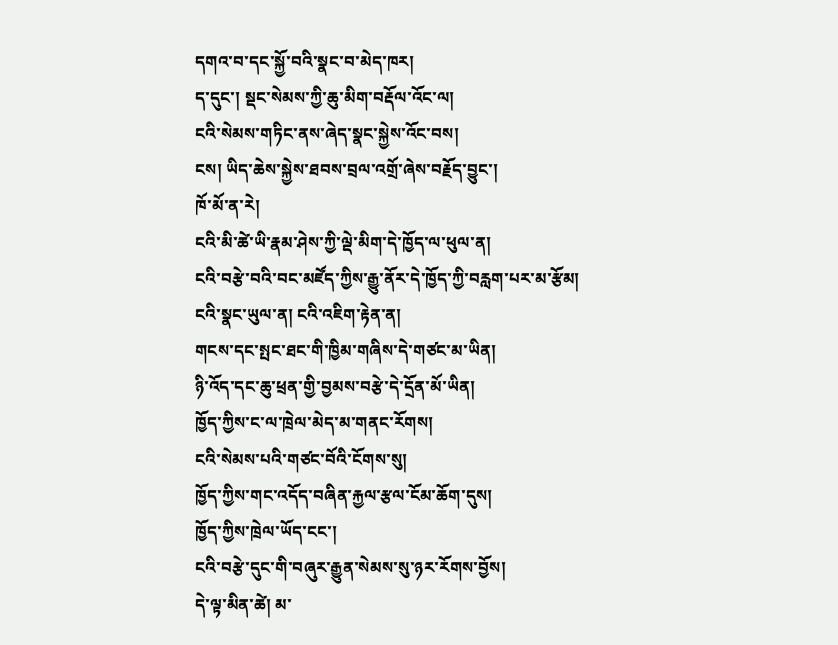དགའ་བ་དང་སྐྱོ་བའི་སྣང་བ་མེད་ཁར།
ད་དུང་། སྡང་སེམས་ཀྱི་ཆུ་མིག་བརྡོལ་འོང་ལ།
ངའི་སེམས་གཏིང་ནས་ཞེད་སྣང་སྐྱེས་འོང་བས།
ངས། ཡིད་ཆེས་སྐྱེས་ཐབས་བྲལ་འགྲོ་ཞེས་བརྗོད་བྱུང་།
ཁོ་མོ་ན་རེ།
ངའི་མི་ཚེ་ཡི་རྣམ་ཤེས་ཀྱི་ལྡེ་མིག་དེ་ཁྱོད་ལ་ཕུལ་ན།
ངའི་བརྩེ་བའི་བང་མཛོད་ཀྱིས་རྒྱུ་ནོར་དེ་ཁྱོད་ཀྱི་བརླག་པར་མ་རྩོམ།
ངའི་སྣང་ཡུལ་ན། ངའི་འཇིག་རྟེན་ན།
གངས་དང་སྤང་ཐང་གི་ཁྱིམ་གཞིས་དེ་གཙང་མ་ཡིན།
ཉི་འོད་དང་ཆུ་ཕྲན་གྱི་བྱམས་བརྩེ་དེ་དྲོན་མོ་ཡིན།
ཁྱོད་ཀྱིས་ང་ལ་ཁྲེལ་མེད་མ་གནང་རོགས།
ངའི་སེམས་པའི་གཙང་བོའི་ངོགས་སུ།
ཁྱོད་ཀྱིས་གང་འདོད་བཞིན་རྐྱལ་རྩལ་ངོམ་ཆོག་དུས།
ཁྱོད་ཀྱིས་ཁྲེལ་ཡོད་ངང་།
ངའི་བརྩེ་དུང་གི་བཞུར་རྒྱུན་སེམས་སུ་ཉར་རོགས་བྱོས།
དེ་ལྟ་མིན་ཚེ། མ་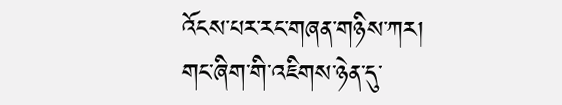འོངས་པར་རང་གཞན་གཉིས་ཀར།
གང་ཞིག་གི་འཇིགས་ཉེན་དུ་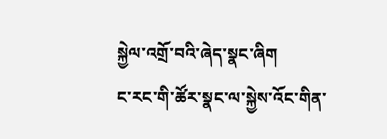སྐྱེལ་འགྲོ་བའི་ཞེད་སྣང་ཞིག
ང་རང་གི་ཚོར་སྣང་ལ་སྐྱེས་འོང་གིན་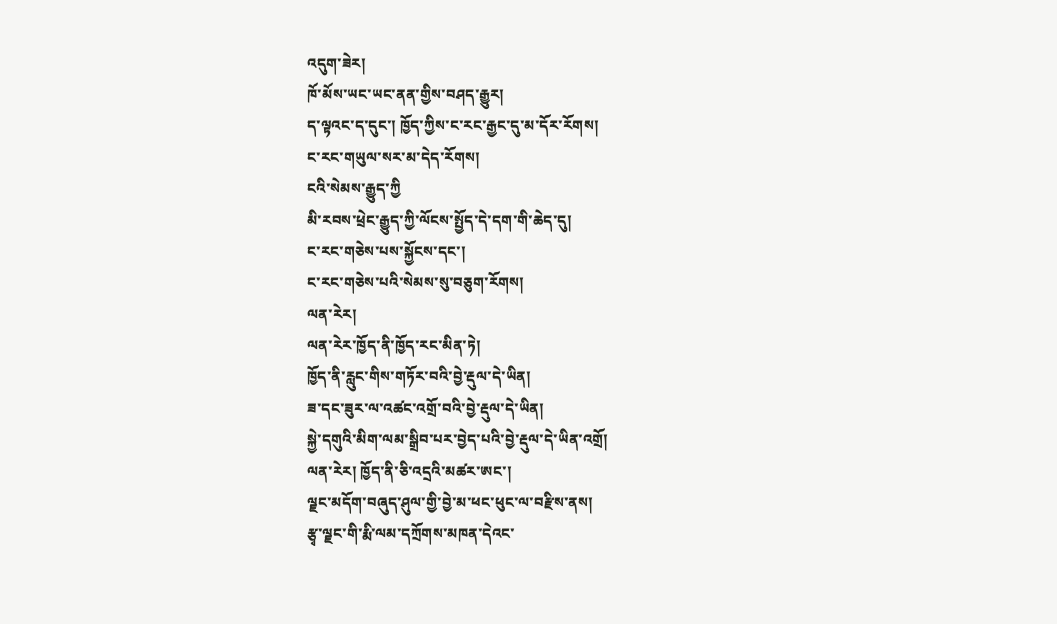འདུག་ཟེར།
ཁོ་མོས་ཡང་ཡང་ནན་གྱིས་བཤད་རྒྱུར།
ད་ལྟའང་ད་དུང་། ཁྱོད་ཀྱིས་ང་རང་རྒྱང་དུ་མ་དོར་རོགས།
ང་རང་གཡུལ་སར་མ་དེད་རོགས།
ངའི་སེམས་རྒྱུད་ཀྱི
མི་རབས་ཕྲེང་རྒྱུད་ཀྱི་ལོངས་སྤྱོད་དེ་དག་གི་ཆེད་དུ།
ང་རང་གཅེས་པས་སྐྱོངས་དང་།
ང་རང་གཅེས་པའི་སེམས་སུ་བཅུག་རོགས།
ལན་རེར།
ལན་རེར་ཁྱོད་ནི་ཁྱོད་རང་མིན་ཏེ།
ཁྱོད་ནི་རླུང་གིས་གཏོར་བའི་བྱེ་རྡུལ་དེ་ཡིན།
ཟ་དང་ཟུར་ལ་འཚང་འགྲོ་བའི་བྱེ་རྡུལ་དེ་ཡིན།
སྐྱེ་དགུའི་མིག་ལམ་སྒྲིབ་པར་བྱེད་པའི་བྱེ་རྡུལ་དེ་ཡིན་འགྲོ།
ལན་རེར། ཁྱོད་ནི་ཅི་འདྲའི་མཚར་ཨང་།
ལྗང་མདོག་བཞུད་ཤུལ་གྱི་བྱེ་མ་ཕང་ཕུང་ལ་བརྫིས་ནས།
རྩྭ་ལྗང་གི་རྨི་ལམ་དཀྲོགས་མཁན་དེའང་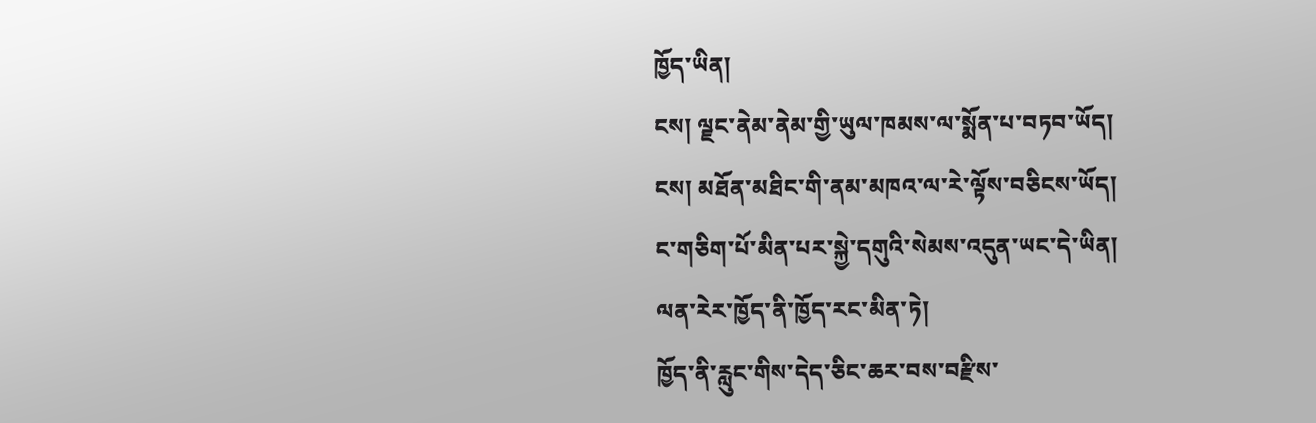ཁྱོད་ཡིན།
ངས། ལྗང་ནེམ་ནེམ་གྱི་ཡུལ་ཁམས་ལ་སྨོན་པ་བཏབ་ཡོད།
ངས། མཐོན་མཐིང་གི་ནམ་མཁའ་ལ་རེ་ལྟོས་བཅིངས་ཡོད།
ང་གཅིག་པོ་མིན་པར་སྐྱེ་དགུའི་སེམས་འདུན་ཡང་དེ་ཡིན།
ལན་རེར་ཁྱོད་ནི་ཁྱོད་རང་མིན་ཏེ།
ཁྱོད་ནི་རླུང་གིས་དེད་ཅིང་ཆར་བས་བརྫིས་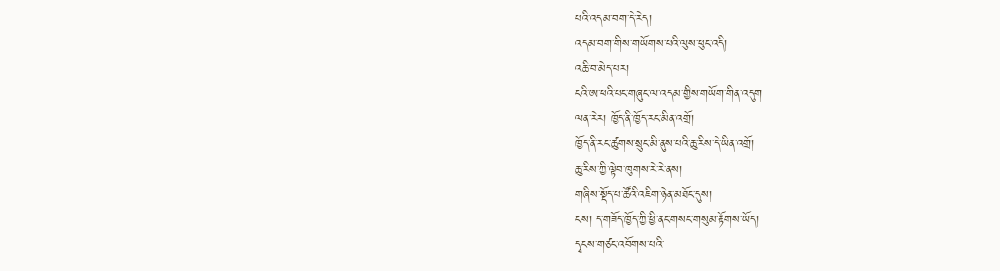པའི་འདམ་བག་དེ་རེད།
འདམ་བག་གིས་གཡོགས་པའི་ལུས་ཕུང་འདི།
འཆི་བ་མེད་པར།
ངའི་ཨ་ཕའི་པང་གཞུང་ལ་འདམ་གྱིས་གཡོག་གིན་འདུག
ལན་རེར། ཁྱོད་ནི་ཁྱོད་རང་མིན་འགྲོ།
ཁྱོད་ནི་རང་ཚུགས་སྲུང་མི་ནུས་པའི་ཆུ་རིས་དེ་ཡིན་འགྲོ།
ཆུ་རིས་ཀྱི་ལྟེབ་ཁུགས་རེ་རེ་ནས།
གཞིས་སྡོད་པ་ཚོའི་འཇིག་ཉེན་མཐོང་དུས།
ངས། ད་གཟོད་ཁྱོད་ཀྱི་ཕྱི་ནང་གསང་གསུམ་རྟོགས་ཡོད།
དྭངས་གཙང་འབོགས་པའི་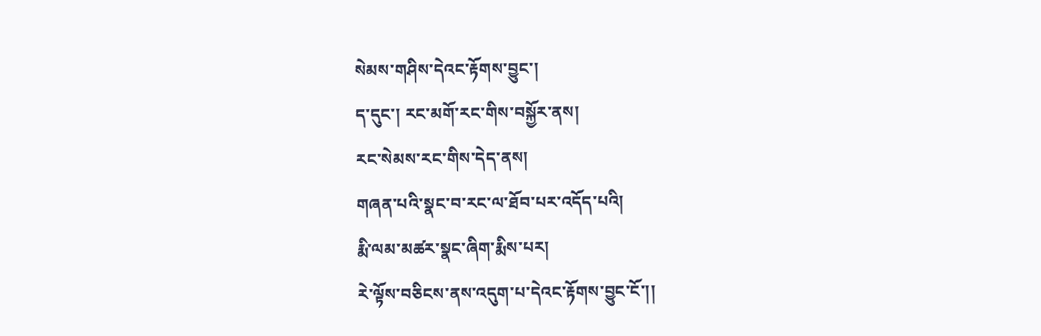སེམས་གཤིས་དེའང་རྟོགས་བྱུང་།
ད་དུང་། རང་མགོ་རང་གིས་བསྐྱོར་ནས།
རང་སེམས་རང་གིས་དེད་ནས།
གཞན་པའི་སྣང་བ་རང་ལ་ཐོབ་པར་འདོད་པའི།
རྨི་ལམ་མཚར་སྣང་ཞིག་རྨིས་པར།
རེ་ལྟོས་བཅིངས་ནས་འདུག་པ་དེའང་རྟོགས་བྱུང་ངོ་།།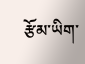རྩོམ་ཡིག་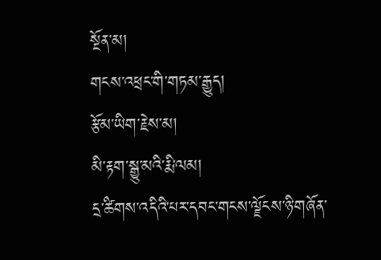སྔོན་མ།
གངས་འཕྲང་གི་གཏམ་རྒྱུད།
རྩོམ་ཡིག་རྗེས་མ།
མི་རྟག་སྒྱུ་མའི་རྨི་ལམ།
དྲ་ཚིགས་འདིའི་པར་དབང་གངས་ལྗོངས་ཉི་གཞོན་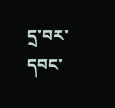དྲ་བར་དབང་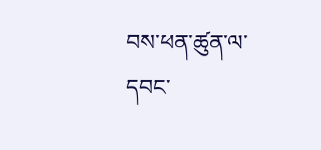བས་ཕན་ཚུན་ལ་དབང་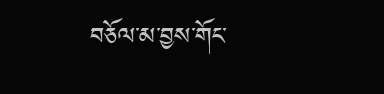བཅོལ་མ་བྱས་གོང་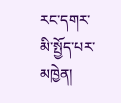རང་དགར་མི་སྤྱོད་པར་མཁྱེན།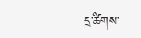དྲ་ཚིགས་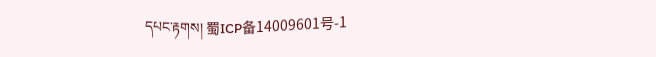དཔང་རྟགས། 蜀ICP备14009601号-1